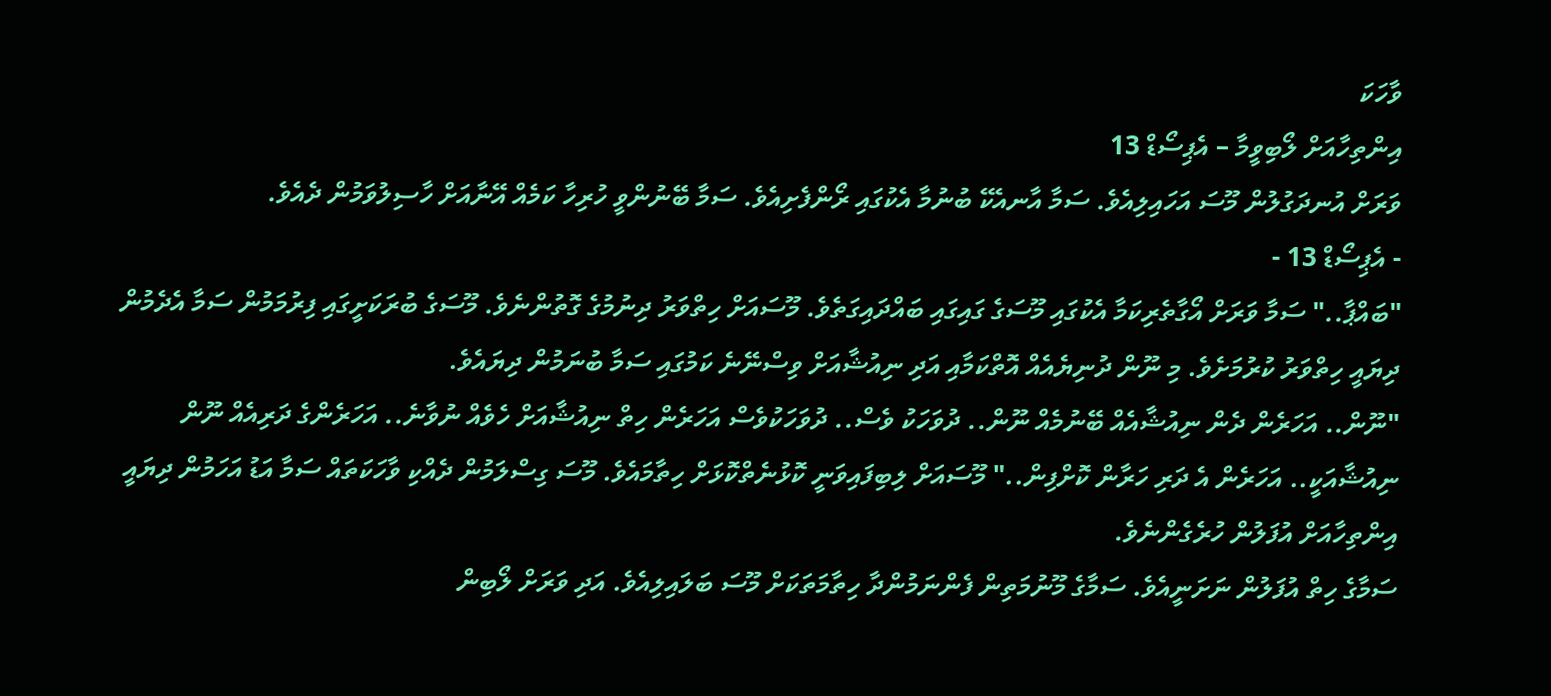ވާހަކަ
އިންތިހާއަށް ލޯބިވީމާ – އެޕިސޯޑް 13
ވަރަށް އުނދަގުލުން މޫސަ އަހައިލިއެވެ. ސަމާ އާނއެކޭ ބުނުމާ އެކުގައި ރޯންފެށިއެވެ. ސަމާ ބޭނުންވީ ހުރިހާ ކަމެއް އޭނާއަށް ހާސިލުވަމުން ދެއެވެ.
- އެޕިސޯޑް 13 -
"ބައްޕާ.." ސަމާ ވަރަށް އޯގާތެރިކަމާ އެކުގައި މޫސަގެ ގައިގައި ބައްދައިގަތެވެ. މޫސައަށް ހިތްވަރު ދިނުމުގެ ގޮތުންނެވެ. މޫސަގެ ބުރަކަށީގައި ފިރުމަމުން ސަމާ އެދެމުން ދިޔައީ ހިތްވަރު ކުރުމަށެވެ. މި ނޫން ދުނިޔެއެއް އޮތްކަމާއި އަދި ނިއުޝާއަށް ވިސްނޭނެ ކަމުގައި ސަމާ ބުނަމުން ދިޔައެވެ.
"ނޫން.. އަހަރެން ދެން ނިއުޝާއެއް ބޭނުމެއް ނޫން.. ދުވަހަކު ވެސް.. ދުވަހަކުވެސް އަހަރެން ހިތް ނިއުޝާއަށް ހެވެއް ނުވާނެ.. އަހަރެންގެ ދަރިއެއް ނޫން ނިއުޝާއަކީ.. އަހަރެން އެ ދަރި ހަރާން ކޮށްފިން.." މޫސައަށް ލިބިފައިވަނީ ކޮޅުނެތްކޮޅަށް ހިތާމައެވެ. މޫސަ ގިސްލަމުން ދެއްކި ވާހަކަތައް ސަމާ އަޑު އަހަމުން ދިޔައީ އިންތިހާއަށް އުފަލުން ހުރެގެންނެވެ.
ސަމާގެ ހިތް އުފަލުން ނަށަނީއެވެ. ސަމާގެ މޫނުމަތިން ފެންނަމުންދާ ހިތާމަތަކަށް މޫސަ ބަލައިލިއެވެ. އަދި ވަރަށް ލޯބިން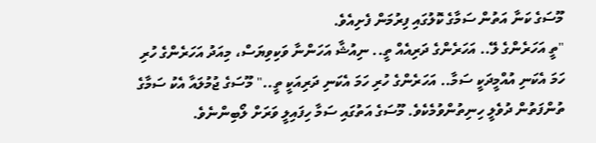މޫސަގެ ކަނާ އަތުން ސަމާގެ ކޮލުގައި ފިރުމަން ފެށިއެވެ.
"ތީ އަހަރެންގެ ލޭ.. އަހަރެންގެ ދަރިއެއް ތީ.. ނިއުޝާ އަހަންނާ ވަކިވިޔަސް، މިއަދު އަހަރެންގެ ހުރި ހަމަ އެކަނި އުއްމީދަކީ ސަމާ.. އަހަރެންގެ ހުރި ހަމަ އެކަނި ދަރިއަކީ ތީ.." މޫސަގެ ޖުމުލައާ އެކު ސަމާގެ ތުންފަތުން ދުވެލީ ހިނިތުންވުމެކެވެ. މޫސަގެ އަތުގައި ސަމާ ހިފައިލީ ވަރަށް ލޯބިންނެވެ.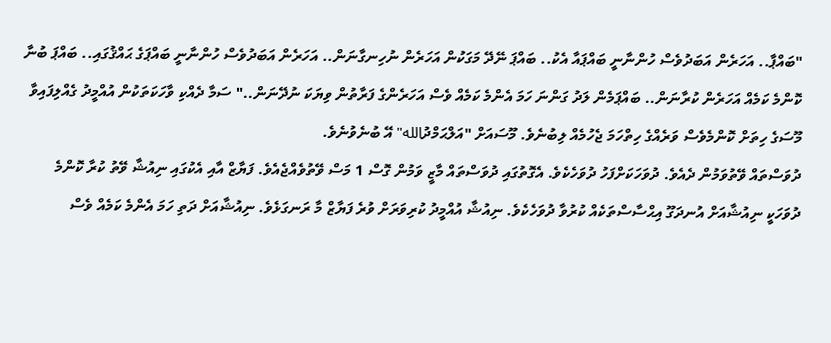"ބައްޕާ.. އަހަރެން އަބަދުވެސް ހުންނާނީ ބައްޕައާ އެކު.. ބައްޕަ ނޭދޭ މަގަކުން އަހަރެން ނުހިނގާނަން.. އަހަރެން އަބަދުވެސް ހުންނާނީ ބައްޕަގެ ޙައްޤުގައި.. ބައްޕަ ބުނާ ކޮންމެ ކަމެއް އަހަރެން ކުރާނަން.. ބައްޕަމެން ލަދު ގަންނަ ހަމަ އެންމެ ކަމެއް ވެސް އަހަރެންގެ ފަރާތުން ވިޔަކަ ނުދޭނަން.." ސަމާ ދެއްކި ވާހަކަތަކުން އުއްމީދު ގެއްލިފައިވާ މޫސަގެ ހިތަށް ކޮންމެވެސް ވަރެއްގެ ހިތްހަމަ ޖެހުމެއް ލިބުނެވެ. މޫސައަށް "އަލްޙަމްދުالله" އޭ ބުނެވުނެވެ.
ދުވަސްތައް ވޭތުވަމުން ދެއެވެ. ދުވަހަކަށްފަހު ދުވަހެކެވެ. އެގޮތުގައި ދުވަސްތައް މާޒީ ވަމުން ގޮސް 1 މަސް ވޭތުވެއްޖެއެވެ. ފަޔާޒް އާއި އެކުގައި ނިއުޝާ ވޭތު ކުރާ ކޮންމެ ދުވަހަކީ ނިއުޝާއަށް އުނދަގޫ އިޙްސާސްތަކެއް ކުރުވާ ދުވަހެކެވެ. ނިއުޝާ އުއްމީދު ކުރިވަރަށް ވުރެ ފަޔާޒް މާ ރަނގަޅެވެ. ނިއުޝާއަށް ދަތި ހަމަ އެންމެ ކަމެއް ވެސް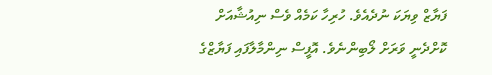ފަޔާޒް ވިޔަކަ ނުދެއެވެ. ހުރިހާ ކަމެއް ވެސް ނިއުޝާއަށް ކޮށްދެނީ ވަރަށް ލޯބިންނެވެ. އޮފީސް ނިންމާލާފައި ފަޔާޒްގެ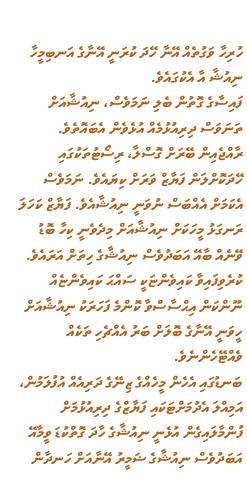ހުރިހާ ވަގުތެއް އޭނާ ހޭދަ ކުރަނީ އޭނާގެ އަނބިމީހާ ނިއުޝާ އާ އެކުގައެވެ.
ފައިސާގެ ގޮތުން ބެލި ނަމަވެސް، ނިއުޝާއަށް ތަނަވަސް ދިރިއުޅުމެއް އުޅެވެން އެބައޮތެވެ. ރާއްޖެއިން ބޭރަށް ގޮސްލާ، ރިސޯޓުތަކުގައި ހޭދަކޮށްލަން ފަޔާޒް ވަރަށް ކިޔައެވެ. ނަމަވެސް އެކަމަށް އެއްބަސް ނުވަނީ ނިއުޝާއެވެ. ފަޔާޒް ކަހަލަ ރަނގަޅު މީހަކަށް ނިއުޝާއަށް މިދެވެނީ ކިހާ ބޮޑު ވޭނެއް ބާއޭ އަބަދުވެސް ނިއުޝާގެ ހިތަށް އަރައެވެ. ކުރެވިފައިވާ ކައިވެންޏަކީ ސައްޙަ ކައިވެންޏެއް ނޫންކަން އިޙްސާސްވާ ކޮންމެ ފަހަރަކު ނިއުޝާއަށް ހީވަނީ އޭނާގެ ބޮލަށް ބަރު އެއްޗެހި ތަކެއް ވެއްޓޭހެންނެވެ.
ބަނޑުގައި އެހެން މީހެއްގެ ޒިނޭގެ ދަރިއެއް އުފުލަމުން، އަމިއްލަ އެދުމަށްޓަކައި ފަޔާޒްގެ ދިރިއުޅުމަށް ފުންމާލައިގެން އުޅެނީ ނިއުޝާގެ ހާދަ ގޮތްކުޑަ ވީމާއޭ އަބަދުވެސް ނިއުޝާގެ ޟަމީރު އޭނާއަށް ހަނދާން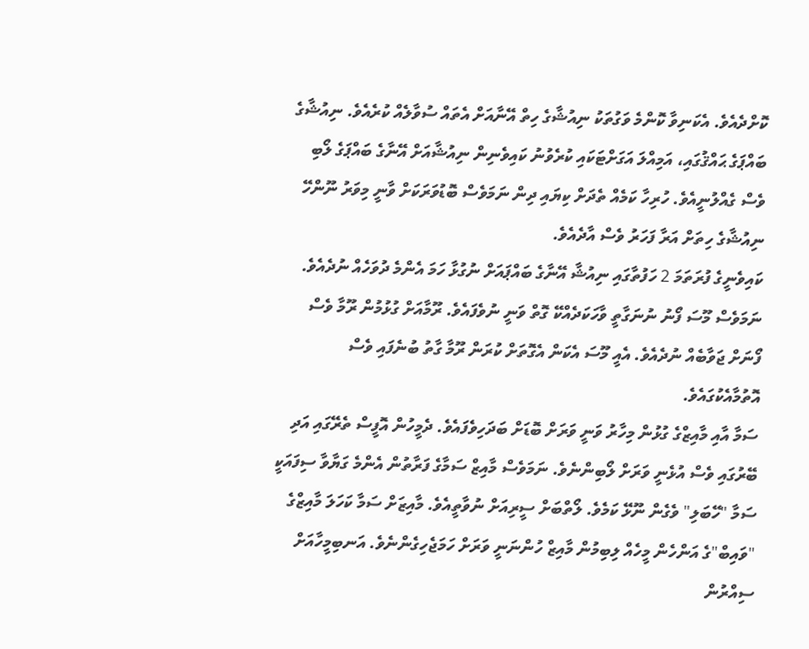ކޮށްދެއެވެ. އެކަނިވާ ކޮންމެ ވަގުތަކު ނިއުޝާގެ ހިތް އޭނާއަށް އެތައް ސުވާލެއް ކުރެއެވެ. ނިއުޝާގެ ބައްޕަގެ ޙައްޤުގައި، އަމިއްލަ އަގަށްޓަކައި ކުރެވުނު ކައިވެނިން ނިއުޝާއަށް އޭނާގެ ބައްޕަގެ ލޯބި ވެސް ގެއްލުނީއެވެ. ހުރިހާ ކަމެއް ތެދަށް ކިޔައި ދިން ނަމަވެސް ބޮޑުވަރަކަށް ވާނީ މިވަރު ނޫންހޭ ނިއުޝާގެ ހިތަށް އަރާ ފަހަރު ވެސް އާދެއެވެ.
ކައިވެނީގެ ފުރަތަމަ 2 ހަފުތާގައި ނިއުޝާ އޭނާގެ ބައްޕައަށް ނުގުޅާ ހަމަ އެންމެ ދުވަހެއް ނުދެއެވެ. ނަމަވެސް މޫސަ ފޯނު ނުނަގާތީ ވާހަކަދެއްކޭ ގޮތް ވަނީ ނުވެފައެވެ. ރޫމާއަށް ގުޅުމުން ރޫމާ ވެސް ފޯނަށް ޖަވާބެއް ނުދެއެވެ. އެއީ މޫސަ އެކަން އެގޮތަށް ކުރަން ރޫމާ ގާތު ބުނެފައި ވެސް އޮތުމާއެކުގައެވެ.
ސަމާ އާއި މާއިޒްގެ ގުޅުން މިހާރު ވަނީ ވަރަށް ބޮޑަށް ބަދަހިވެފައެވެ. ދެމީހުން އޮފީސް ތެރޭގައި އަދި ބޭރުގައި ވެސް އުޅެނީ ވަރަށް ލޯބިންނެވެ. ނަމަވެސް މާއިޒް ސަމާގެ ފަރާތުން އެންމެ ގަޔާވާ ސިފައަކީ ސަމާ "ހޭބަލި" ވެގެން ނޫޅޭ ކަމެވެ. ލޯތްބަށް ސީރިއަށް ނުވާތީއެވެ. މާއިޒަށް ސަމާ ކަހަލަ މާއިޒްގެ "ވައިބް"ގެ އަންހެން މީހެއް ލިބިމުން މާއިޒް ހުންނަނީ ވަރަށް ހަމަޖެހިގެންނެވެ. އަނބިމީހާއަށް ސިއްރުން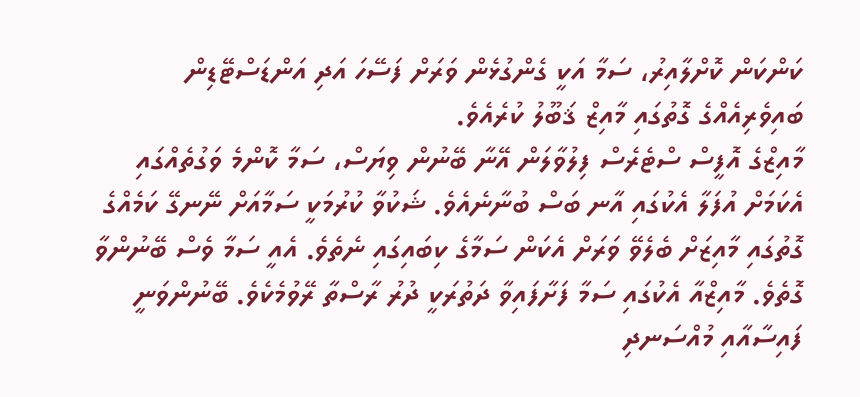ކަންކަން ކޮށްލާއިރު، ސަމާ އަކީ ގެންގުޅެން ވަރަށް ފަސޭހަ އަދި އަންޑަސްޓޭޑިން ބައިވެރިއެއްގެ ގޮތުގައި މާއިޒް ޤަބޫލު ކުރެއެވެ.
މާއިޒްގެ އޮފީސް ސްޓެރެސް ފިލުވާލަން އޭނާ ބޭނުން ވިޔަސް، ސަމާ ކޮންމެ ވަގުތެއްގައި އެކަމަށް އުފަލާ އެކުގައި އާނ ބަސް ބުނާނެއެވެ. ޝަކުވާ ކުރުމަކީ ސަމާއަށް ނޭނގޭ ކަމެއްގެ ގޮތުގައި މާއިޒަށް ބެލެވޭ ވަރަށް އެކަން ސަމާގެ ކިބައިގައި ނެތެވެ. އެއީ ސަމާ ވެސް ބޭނުންވާ ގޮތެވެ. މާއިޒްއާ އެކުގައި ސަމާ ފަށާފައިވާ ދަތުރަކީ ދުރު ރާސްތާ ރޭވުމެކެވެ. ބޭނުންވަނީ ފައިސާއާއި މުއްސަނދި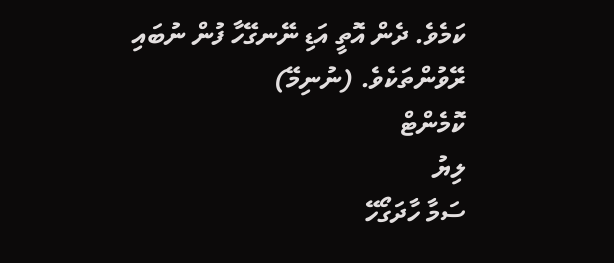ކަމެވެ. ދެން އޮތީ އަޑި ނޭނގޭހާ ފުން ނުބައި ރޭވުންތަކެވެ. (ނުނިމޭ)
ކޮމެންޓް
ލިޔު
ސަމާ ހާދަގޯހޭ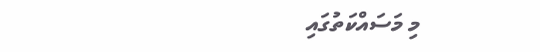މި މަސައްކަތުގައި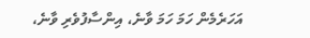އަހަރެމެން ހަމަ ހަމަ ވާނެ، އިންސާފުވެރި ވާނެ،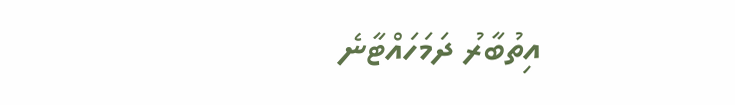އިތުބާރު ދަމަހައްޓާނެ